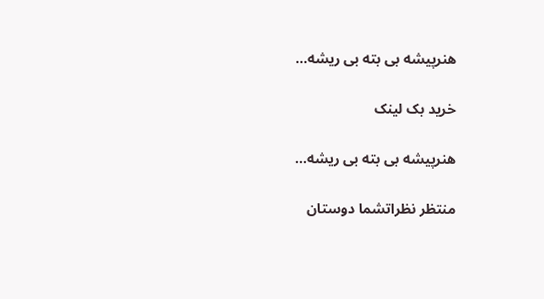هنرپیشه بی بته بی ریشه...

خرید بک لینک

هنرپیشه بی بته بی ریشه...

منتظر نظراتشما دوستان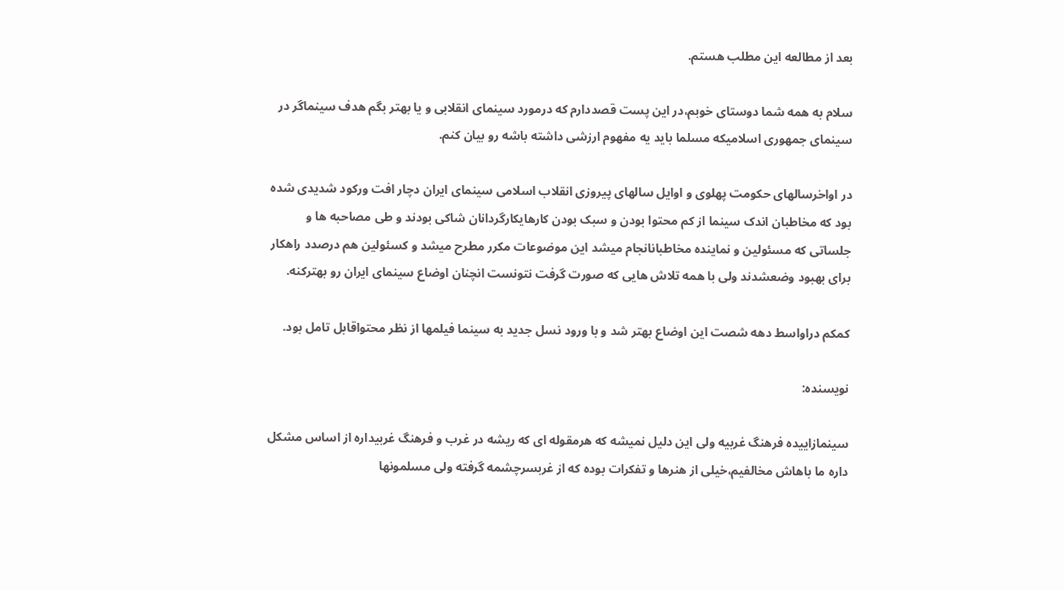بعد از مطالعه این مطلب هستم.

سلام به همه شما دوستای خوبم،در این پست قصددارم که درمورد سینمای انقلابی و یا بهتر بگم هدف سینماگر در سینمای جمهوری اسلامیکه مسلما باید یه مفهوم ارزشی داشته باشه رو بیان کنم.

در اواخرسالهای حکومت پهلوی و اوایل سالهای پیروزی انقلاب اسلامی سینمای ایران دچار افت ورکود شدیدی شده بود که مخاطبان اندک سینما از کم محتوا بودن و سبک بودن کارهایکارگردانان شاکی بودند و طی مصاحبه ها و جلساتی که مسئولین و نماینده مخاطبانانجام میشد این موضوعات مکرر مطرح میشد و کسئولین هم درصدد راهکار برای بهبود وضعشدند ولی با همه تلاش هایی که صورت گرفت نتونست انچنان اوضاع سینمای ایران رو بهترکنه.

کمکم دراواسط دهه شصت این اوضاع بهتر شد و با ورود نسل جدید به سینما فیلمها از نظر محتواقابل تامل بود.

نویسنده:

سینمازاییده فرهنگ غربیه ولی این دلیل نمیشه که هرمقوله ای که ریشه در غرب و فرهنگ غربیداره از اساس مشکل داره ما باهاش مخالفیم،خیلی از هنرها و تفکرات بوده که از غربسرچشمه گرفته ولی مسلمونها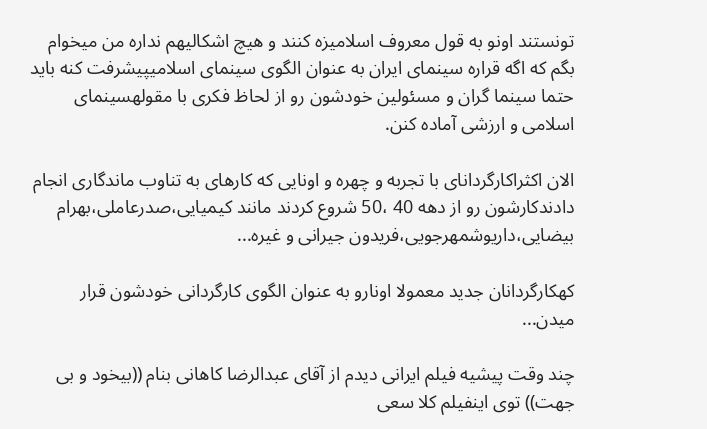تونستند اونو به قول معروف اسلامیزه کنند و هیچ اشکالیهم نداره من میخوام بگم که اگه قراره سینمای ایران به عنوان الگوی سینمای اسلامیپیشرفت کنه باید حتما سینما گران و مسئولین خودشون رو از لحاظ فکری با مقولهسینمای اسلامی و ارزشی آماده کنن.

الان اکثراکارگردانای با تجربه و چهره و اونایی که کارهای به تناوب ماندگاری انجام دادندکارشون رو از دهه 40 ،50 شروع کردند مانند کیمیایی،صدرعاملی،بهرام بیضایی،داریوشمهرجویی،فریدون جیرانی و غیره...

کهکارگردانان جدید معمولا اونارو به عنوان الگوی کارگردانی خودشون قرار میدن...

چند وقت پیشیه فیلم ایرانی دیدم از آقای عبدالرضا کاهانی بنام ((بیخود و بی جهت)) توی اینفیلم کلا سعی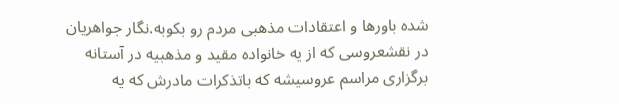شده باورها و اعتقادات مذهبی مردم رو بکوبه.نگار جواهریان در نقشعروسی که از یه خانواده مقید و مذهبیه در آستانه برگزاری مراسم عروسیشه که باتذکرات مادرش که یه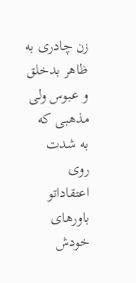زن چادری به ظاهر بدخلق و عبوس ولی مذهبی که به شدت روی اعتقاداتو باورهای خودش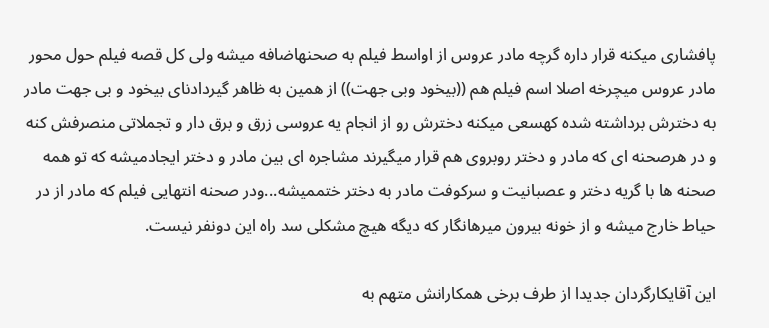پافشاری میکنه قرار داره گرچه مادر عروس از اواسط فیلم به صحنهاضافه میشه ولی کل قصه فیلم حول محور مادر عروس میچرخه اصلا اسم فیلم هم ((بیخود وبی جهت)) از همین به ظاهر گیردادنای بیخود و بی جهت مادر به دخترش برداشته شده کهسعی میکنه دخترش رو از انجام یه عروسی زرق و برق دار و تجملاتی منصرفش کنه و در هرصحنه ای که مادر و دختر روبروی هم قرار میگیرند مشاجره ای بین مادر و دختر ایجادمیشه که تو همه صحنه ها با گریه دختر و عصبانیت و سرکوفت مادر به دختر ختممیشه...ودر صحنه انتهایی فیلم که مادر از در حیاط خارج میشه و از خونه بیرون میرهانگار که دیگه هیچ مشکلی سد راه این دونفر نیست.

این آقایکارگردان جدیدا از طرف برخی همکارانش متهم به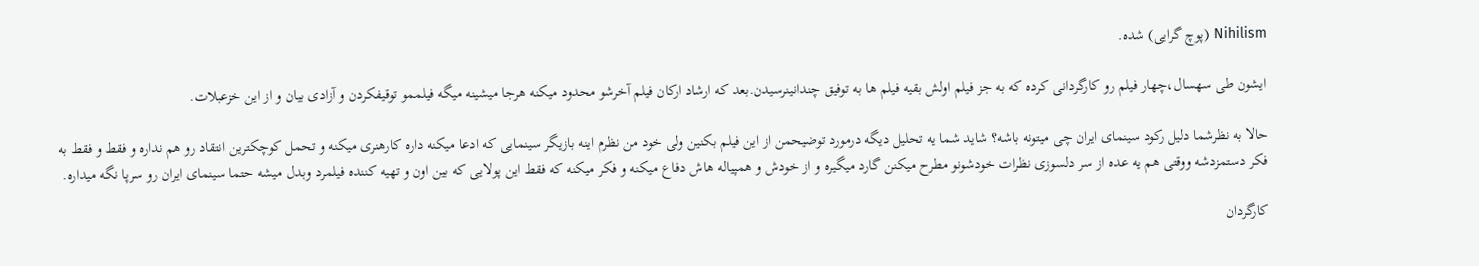Nihilism (پوچ گرایی) شده.

ایشون طی سهسال،چهار فیلم رو کارگردانی کرده که به جز فیلم اولش بقیه فیلم ها به توفیق چندانینرسیدن.بعد که ارشاد ارکان فیلم آخرشو محدود میکنه هرجا میشینه میگه فیلممو توقیفکردن و آزادی بیان و از این خزعبلات.

حالا به نظرشما دلیل رکود سینمای ایران چی میتونه باشه؟ شاید شما یه تحلیل دیگه درمورد توضیحمن از این فیلم بکنین ولی خود من نظرم اینه بازیگر سینمایی که ادعا میکنه داره کارهنری میکنه و تحمل کوچکترین انتقاد رو هم نداره و فقط و فقط به فکر دستمزدشه ووقتی هم یه عده از سر دلسوزی نظرات خودشونو مطرح میکنن گارد میگیره و از خودش و همپیاله هاش دفاع میکنه و فکر میکنه که فقط این پولایی که بین اون و تهیه کننده فیلمرد وبدل میشه حتما سینمای ایران رو سرپا نگه میداره.

کارگردان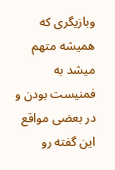وبازیگری که همیشه متهم میشد به فمنیست بودن و در بعضی مواقع این گفته رو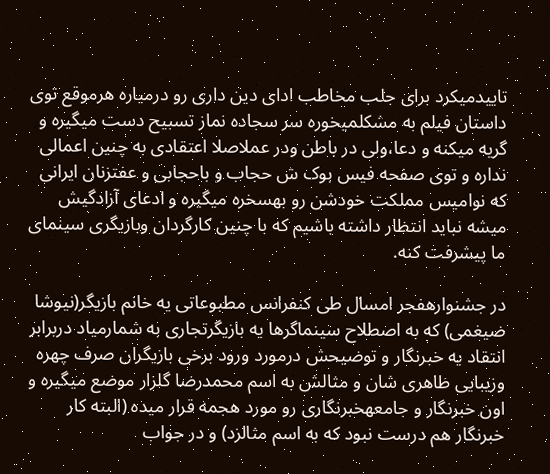تاییدمیکرد برای جلب مخاطب ادای دین داری رو درمیاره هرموقع توی داستان فیلم به مشکلمیخوره سر سجاده نماز تسبیح دست میگیره و گریه میکنه و دعا،ولی در باطن ودر عملاصلا اعتقادی به چنین اعمالی نداره و توی صفحه فیس بوک ش حجاب و باحجابی و عفتزنان ایرانی که نوامیس مملکت خودشن رو بهسخره میگیره و ادعای آزادگیش میشه نباید انتظار داشته باشیم که با چنین کارگردان وبازیگری سینمای ما پیشرفت کنه.

در جشنوارهفجر امسال طی کنفرانس مطبوعاتی یه خانم بازیگر(نیوشا ضیغمی) که به اصطلاح سینماگرها یه بازیگرتجاری به شمارمیاد دربرابر انتقاد یه خبرنگار و توضیحش درمورد ورود برخی بازیگران صرف چهره وزیبایی ظاهری شان و مثالش به اسم محمدرضا گلزار موضع میگیره و اون خبرنگار و جامعهخبرنگاری رو مورد هجمه قرار میده (البته کار خبرنگار هم درست نبود که به اسم مثالزد) و در جواب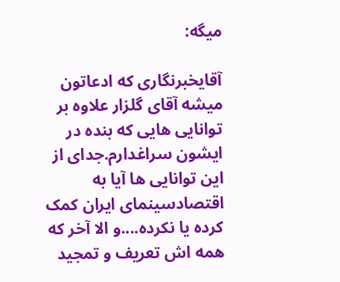میگه:

آقایخبرنگاری که ادعاتون میشه آقای گلزار علاوه بر توانایی هایی که بنده در ایشون سراغدارم.جدای از این توانایی ها آیا به اقتصادسینمای ایران کمک کرده یا نکرده....و الا آخر که همه اش تعریف و تمجید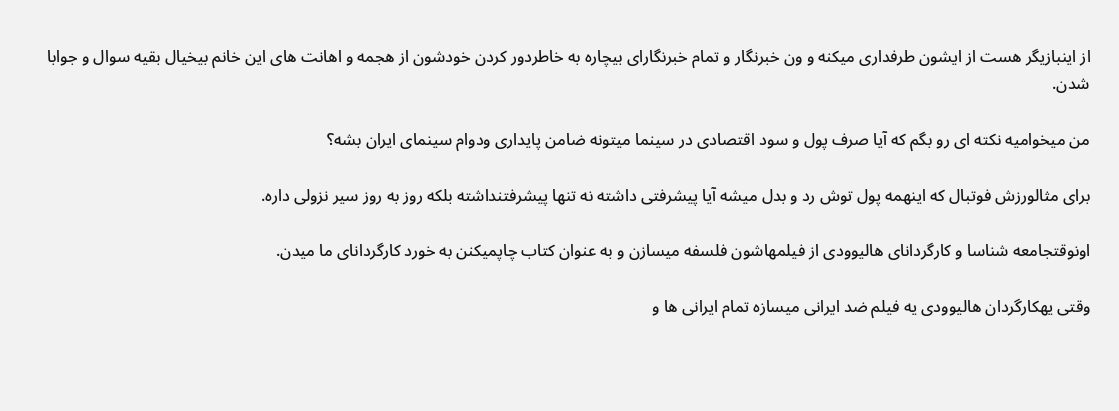از اینبازیگر هست از ایشون طرفداری میکنه و ون خبرنگار و تمام خبرنگارای بیچاره به خاطردور کردن خودشون از هجمه و اهانت های این خانم بیخیال بقیه سوال و جوابا شدن.

من میخوامیه نکته ای رو بگم که آیا صرف پول و سود اقتصادی در سینما میتونه ضامن پایداری ودوام سینمای ایران بشه؟

برای مثالورزش فوتبال که اینهمه پول توش رد و بدل میشه آیا پیشرفتی داشته نه تنها پیشرفتنداشته بلکه روز به روز سیر نزولی داره.

اونوقتجامعه شناسا و کارگردانای هالیوودی از فیلمهاشون فلسفه میسازن و به عنوان کتاب چاپمیکنن به خورد کارگردانای ما میدن.

وقتی یهکارگردان هالیوودی یه فیلم ضد ایرانی میسازه تمام ایرانی ها و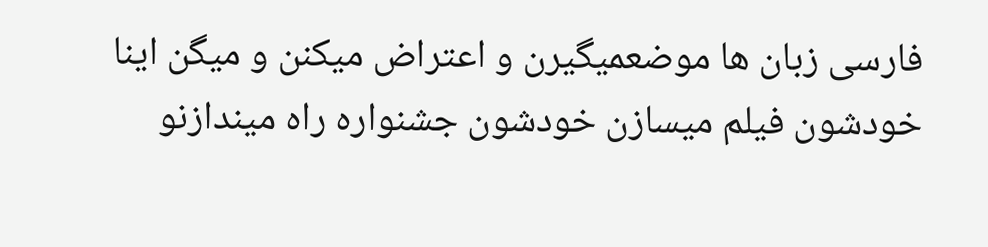فارسی زبان ها موضعمیگیرن و اعتراض میکنن و میگن اینا خودشون فیلم میسازن خودشون جشنواره راه میندازنو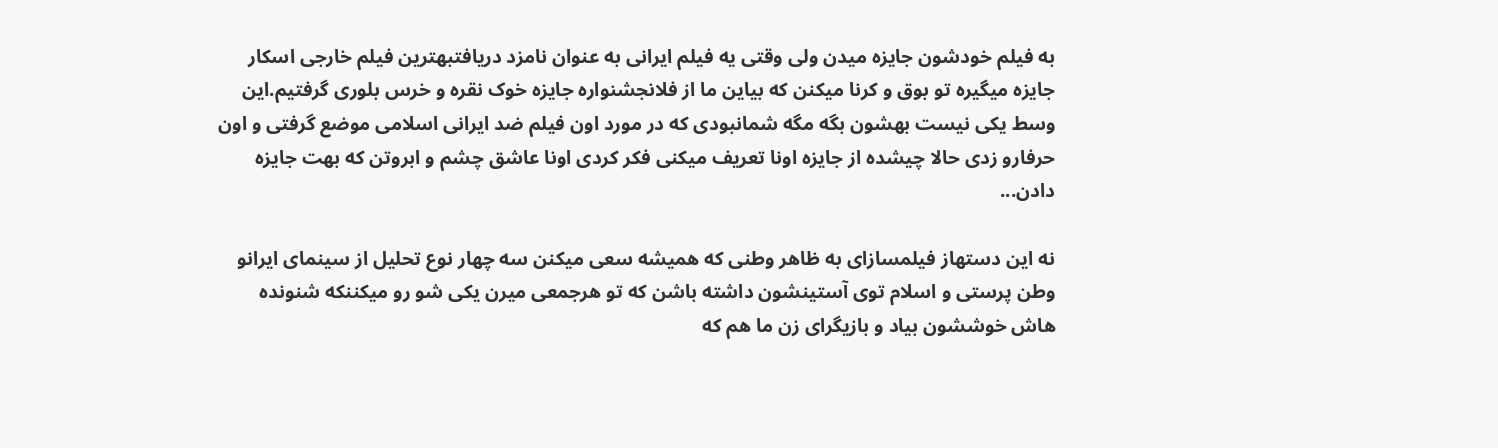به فیلم خودشون جایزه میدن ولی وقتی یه فیلم ایرانی به عنوان نامزد دریافتبهترین فیلم خارجی اسکار جایزه میگیره تو بوق و کرنا میکنن که بیاین ما از فلانجشنواره جایزه خوک نقره و خرس بلوری گرفتیم.این وسط یکی نیست بهشون بگه مگه شمانبودی که در مورد اون فیلم ضد ایرانی اسلامی موضع گرفتی و اون حرفارو زدی حالا چیشده از جایزه اونا تعریف میکنی فکر کردی اونا عاشق چشم و ابروتن که بهت جایزه دادن...

نه این دستهاز فیلمسازای به ظاهر وطنی که همیشه سعی میکنن سه چهار نوع تحلیل از سینمای ایرانو وطن پرستی و اسلام توی آستینشون داشته باشن که تو هرجمعی میرن یکی شو رو میکننکه شنونده هاش خوششون بیاد و بازیگرای زن ما هم که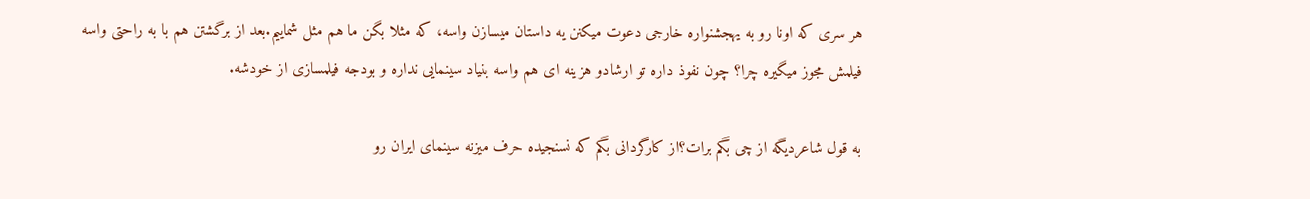هر سری که اونا رو به یهجشنواره خارجی دعوت میکنن یه داستان میسازن واسه، که مثلا بگن ما هم مثل شماییم.بعد از برگشتن هم با به راحتی واسه فیلمش مجوز میگیره چرا؟ چون نفوذ داره تو ارشادو هزینه ای هم واسه بنیاد سینمایی نداره و بودجه فیلمسازی از خودشه.

به قول شاعردیگه از چی بگم برات؟از کارگردانی بگم که نسنجیده حرف میزنه سینمای ایران رو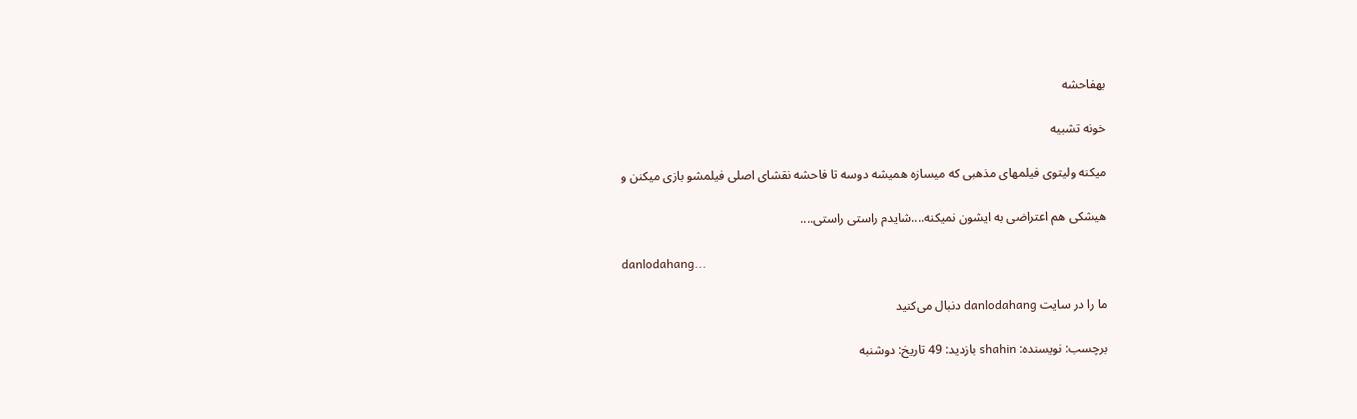بهفاحشه

خونه تشبیه

میکنه ولیتوی فیلمهای مذهبی که میسازه همیشه دوسه تا فاحشه نقشای اصلی فیلمشو بازی میکنن و

هیشکی هم اعتراضی به ایشون نمیکنه....شایدم راستی راستی....

danlodahang...

ما را در سایت danlodahang دنبال می‌کنید

برچسب: نویسنده: shahin بازدید: 49 تاريخ: دوشنبه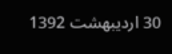30 ارديبهشت 1392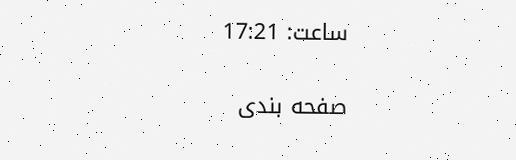ساعت: 17:21

صفحه بندی